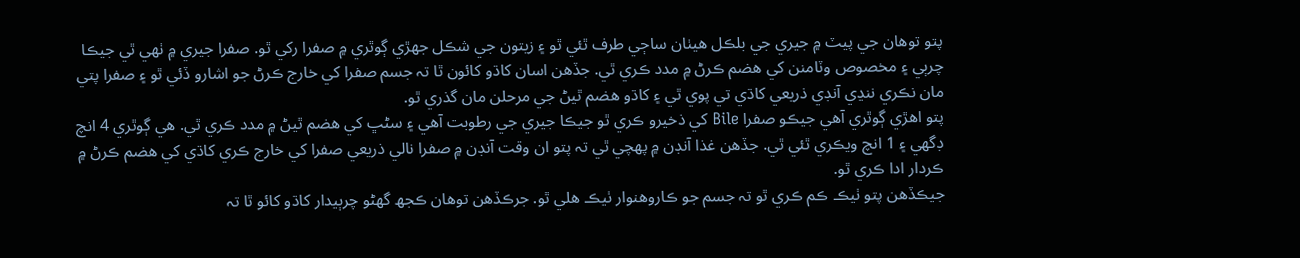پتو توھان جي پيٽ ۾ جيري جي بلڪل ھيٺان ساڄي طرف ٿئي ٿو ۽ زيتون جي شڪل جھڙي ڳوٿري ۾ صفرا رکي ٿو. صفرا جيري ۾ ٺھي ٿي جيڪا چرٻي ۽ مخصوص وٽامنن کي ھضم ڪرڻ ۾ مدد ڪري ٿي. جڏھن اسان کاڌو کائون ٿا تہ جسم صفرا کي خارج ڪرڻ جو اشارو ڏئي ٿو ۽ صفرا پتي مان نڪري ننڍي آنڊي ذريعي کاڌي تي پوي ٿي ۽ کاڌو ھضم ٿيڻ جي مرحلن مان گذري ٿو.
پتو اھڙي ڳوٿري آھي جيڪو صفرا Bile کي ذخيرو ڪري ٿو جيڪا جيري جي رطوبت آھي ۽ سڻڀ کي ھضم ٿيڻ ۾ مدد ڪري ٿي. ھي ڳوٿري 4 انچ ڊگهي ۽ 1 انچ ويڪري ٿئي ٿي. جڏھن غذا آنڊن ۾ پھچي ٿي تہ پتو ان وقت آنڊن ۾ صفرا نالي ذريعي صفرا کي خارج ڪري کاڌي کي ھضم ڪرڻ ۾ ڪردار ادا ڪري ٿو.
جيڪڏھن پتو ٺيڪ ڪم ڪري ٿو تہ جسم جو ڪاروھنوار ٺيڪ ھلي ٿو. جرڪڏھن توھان ڪجھ گهڻو چرٻيدار کاڌو کائو ٿا تہ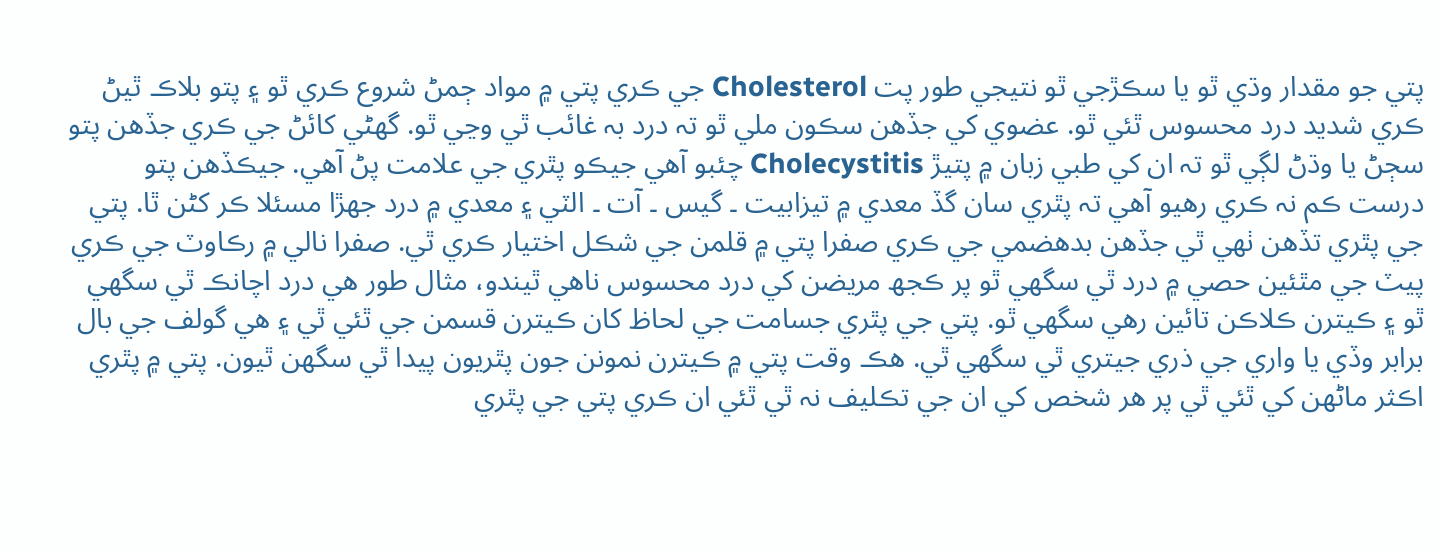پتي جو مقدار وڌي ٿو يا سڪڙجي ٿو نتيجي طور پت Cholesterol جي ڪري پتي ۾ مواد ڄمڻ شروع ڪري ٿو ۽ پتو بلاڪ ٿيڻ ڪري شديد درد محسوس ٿئي ٿو. عضوي کي جڏھن سڪون ملي ٿو تہ درد بہ غائب ٿي وڃي ٿو. گهڻي کائڻ جي ڪري جڏھن پتو سڄڻ يا وڌڻ لڳي ٿو تہ ان کي طبي زبان ۾ پتيڙ Cholecystitis چئبو آھي جيڪو پٿري جي علامت پڻ آھي. جيڪڏھن پتو درست ڪم نہ ڪري رھيو آھي تہ پٿري سان گڏ معدي ۾ تيزابيت ۔ گيس ۔ آت ۔ الٽي ۽ معدي ۾ درد جھڙا مسئلا ڪر کڻن ٿا. پتي جي پٿري تڏھن ٺھي ٿي جڏھن بدھضمي جي ڪري صفرا پتي ۾ قلمن جي شڪل اختيار ڪري ٿي. صفرا نالي ۾ رڪاوٽ جي ڪري پيٽ جي مٿئين حصي ۾ درد ٿي سگهي ٿو پر ڪجھ مريضن کي درد محسوس ناھي ٿيندو، مثال طور ھي درد اچانڪ ٿي سگهي ٿو ۽ ڪيترن ڪلاڪن تائين رھي سگهي ٿو. پتي جي پٿري جسامت جي لحاظ کان ڪيترن قسمن جي ٿئي ٿي ۽ ھي گولف جي بال برابر وڏي يا واري جي ذري جيتري ٿي سگهي ٿي. ھڪ وقت پتي ۾ ڪيترن نمونن جون پٿريون پيدا ٿي سگهن ٿيون. پتي ۾ پٿري اڪثر ماڻهن کي ٿئي ٿي پر ھر شخص کي ان جي تڪليف نہ ٿي ٿئي ان ڪري پتي جي پٿري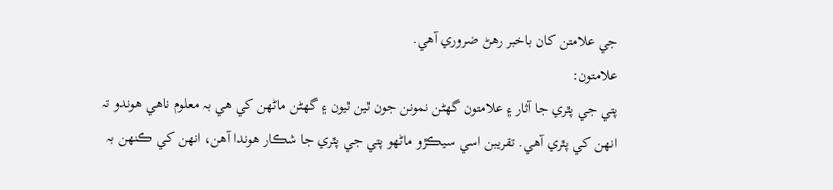جي علامتن کان باخبر رھڻ ضروري آھي.
علامتون:
پتي جي پٿري جا آثار ۽ علامتون گهڻن نمونن جون ٿين ٿيون ۽ گهڻن ماڻهن کي ھي بہ معلوم ناھي ھوندو تہ انهن کي پٿري آھي. تقريبن اسي سيڪڙو ماڻهو پتي جي پٿري جا شڪار ھوندا آھن، انهن کي ڪنھن بہ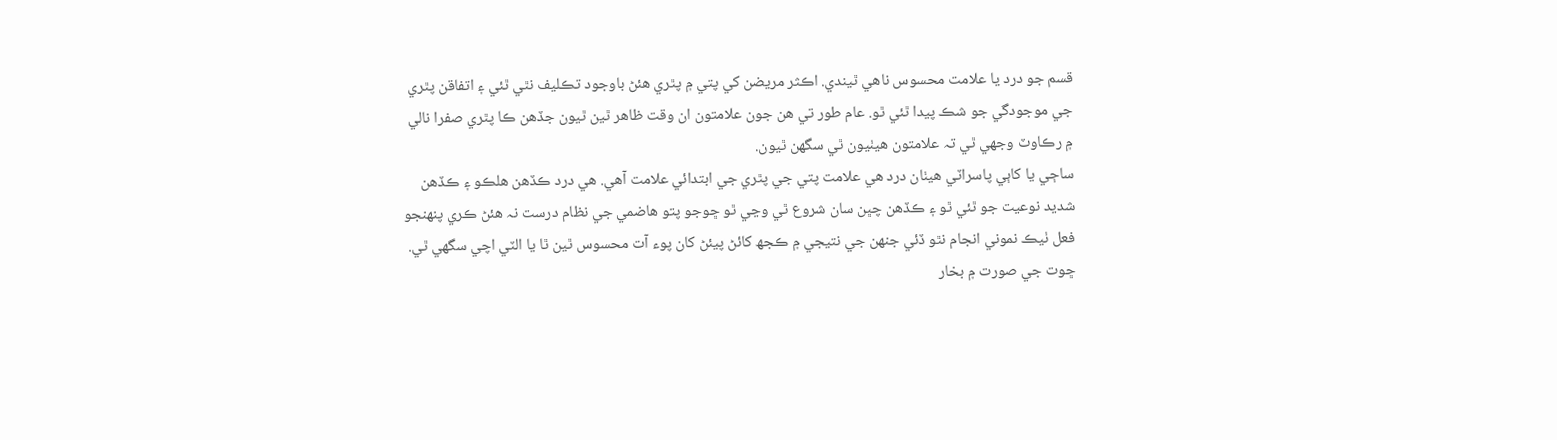قسم جو درد يا علامت محسوس ناھي ٿيندي. اڪثر مريضن کي پتي ۾ پٿري ھئڻ باوجود تڪليف نٿي ٿئي ۽ اتفاقن پٿري جي موجودگي جو شڪ پيدا ٿئي ٿو. عام طور تي ھن جون علامتون ان وقت ظاھر ٿين ٿيون جڏھن ڪا پٿري صفرا نالي ۾ رڪاوٽ وجهي ٿي تہ علامتون ھيٺيون ٿي سگهن ٿيون.
ساڄي يا کاٻي پاسراٽي ھيٺان درد ھي علامت پتي جي پٿري جي ابتدائي علامت آھي. ھي درد ڪڏھن ھلڪو ۽ ڪڏھن شديد نوعيت جو ٿئي ٿو ۽ ڪڏھن چڀن سان شروع ٿي وڃي ٿو ڇوجو پتو ھاضمي جي نظام درست نہ ھئڻ ڪري پنھنجو فعل ٺيڪ نموني انجام نٿو ڏئي جنھن جي نتيجي ۾ ڪجھ کائڻ پيئڻ کان پوء آت محسوس ٿين ٿا يا الٽي اچي سگهي ٿي.
ڇوت جي صورت ۾ بخار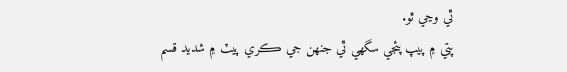ٿي وڃي ٿو.
پتي ۾ پيپ پئجي سگهي ٿي جنھن جي ڪري پيٽ ۾ شديد قسم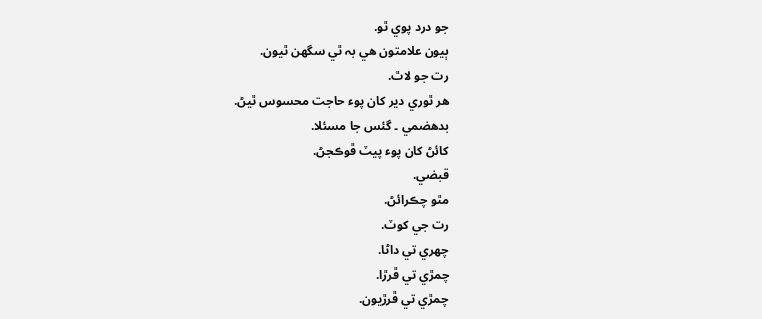جو درد پوي ٿو.
ٻيون علامتون ھي بہ ٿي سگهن ٿيون.
رت جو لاٿ.
ھر ٿوري دير کان پوء حاجت محسوس ٿيڻ.
بدھضمي ۔ گئس جا مسئلا.
کائڻ کان پوء پيٽ ڦوڪجڻ.
قبضي.
مٿو چڪرائڻ.
رت جي کوٽ.
چھري تي داڻا.
چمڙي تي ڦرڙا.
چمڙي تي ڦرڙيون.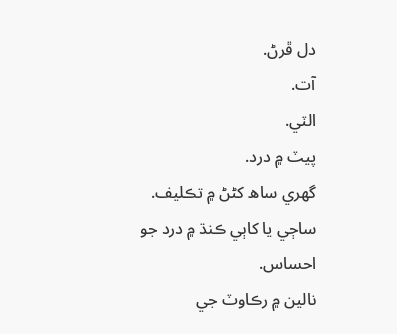دل ڦرڻ.
آت.
الٽي.
پيٽ ۾ درد.
گھري ساھ کڻڻ ۾ تڪليف.
ساڄي يا کاٻي ڪنڌ ۾ درد جو احساس.
نالين ۾ رڪاوٽ جي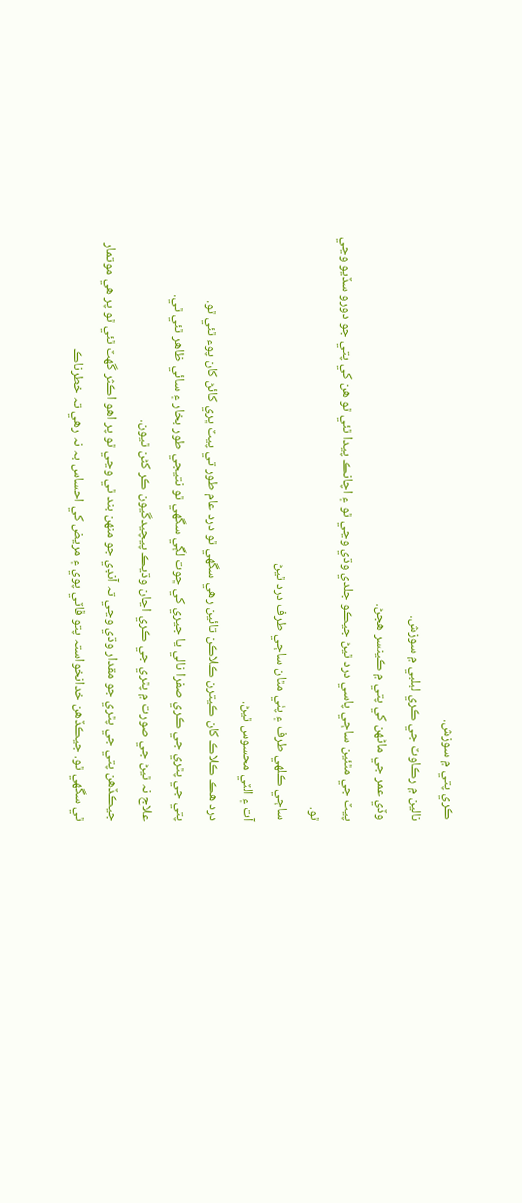ڪري پتي ۾ سوزش.
نالين ۾ رڪاوٽ جي ڪري لبلبي ۾ سوزش.
وڏي عمر جي ماڻهن کي پتي ۾ ڪينسر ھجڻ.
پيٽ جي مٿئين ساڄي پاسي درد ٿيڻ جيڪو جلدي وڌي وڃي ٿو ۽ اچانڪ پيدا ٿئي ٿو ھن کي پتي جو دورو سڏيو وڃي ٿو.
ساڄي ڪلھي طرف ۽ پٺي مٿان ساڄي طرف درد ٿيڻ
آت ۽ الٽي محسوس ٿيڻ.
درد ھڪ ڪلاڪ کان ڪيترن ڪلاڪن تائين رھي سگهي ٿو درد عام طور تي پيٽ ڀري کائڻ کان پوء ٿئي ٿو.
پتي جي پٿري جي ڪري صفرا نالي يا جيري کي ڇوت لڳي سگهي ٿو نتيجي طور بخار ۽ سائي ظاھر ٿئي ٿي.
علاج نہ ٿيڻ جي صورت ۾ پٿري جي ڪري اڃان وڌيڪ پيچيدگيون ڪر کڻن ٿيون.
جيڪڏھن پتي جي پٿري جو مقدار وڌي وڃي تہ آنڊي جو منھن بند ٿي وڃي ٿو پر اھو اڪثر گهٽ ٿئي ٿو پر ھي موتمار ٿي سگهي ٿو. جيڪڏھن خدانخواستہ پتو ڦاٽي پوي ۽ مريض کي احساس بہ نہ رھي تہ خطرناڪ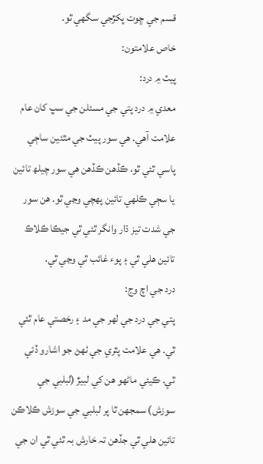قسم جي ڇوت پکڙجي سگهي ٿو.
خاص علامتون:
پيٽ ۾ درد:
معدي ۾ درد پتي جي مسئلن جي سڀ کان عام علامت آھي. ھي سور پيٽ جي مٿئين ساڄي پاسي ٿئي ٿو، ڪڏھن ڪڏھن ھي سور چيلھ تائين يا سڄي ڪلھي تائين پھچي وڃي ٿو. ھن سور جي شدت تيز ڌار وانگر ٿئي ٿي جيڪا ڪلاڪ تائين ھلي ٿي ۽ پوء غائب ٿي وڃي ٿي.
درد جي اچ وڃ:
پتي جي درد جي لھر جي مد ۽ رخصتي عام ٿئي ٿي. ھي علامت پٿري جي ٺھڻ جو اشارو ڏئي ٿي. ڪيئي ماڻهو ھن کي لبيڙ (لبلبي جي سوزش) سمجهن ٿا پر لبلبي جي سوزش ڪلاڪن تائين ھلي ٿي جڏھن تہ خارش بہ ٿئي ٿي ان جي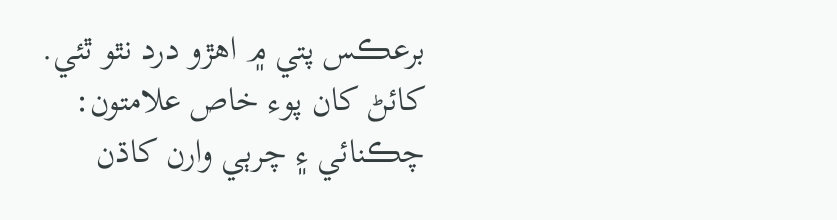برعڪس پتي ۾ اھڙو درد نٿو ٿئي.
کائڻ کان پوء خاص علامتون:
چڪنائي ۽ چرٻي وارن کاڌن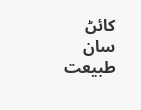کائڻ سان طبيعت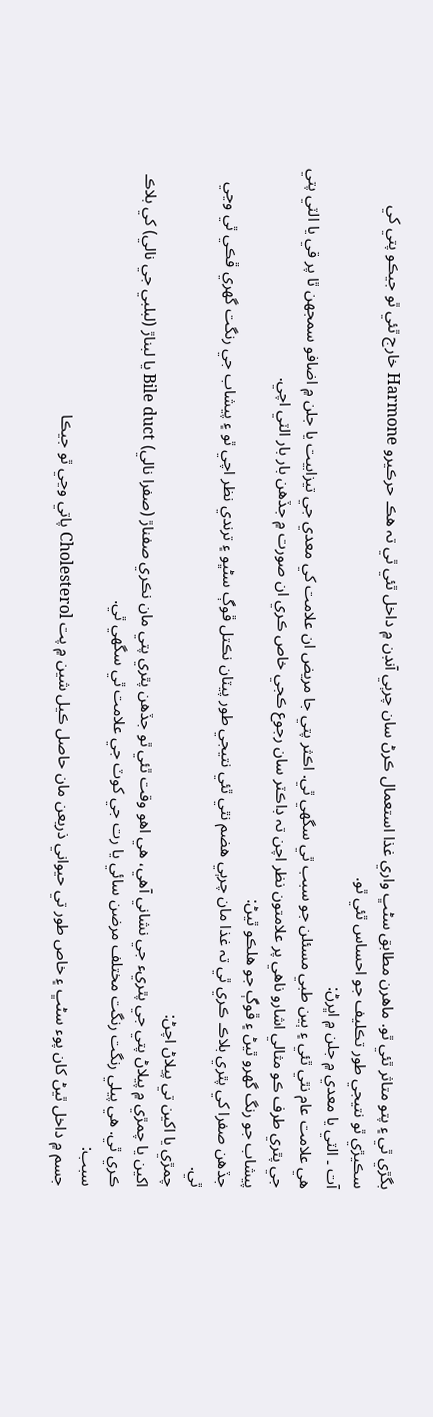بگڙي ٿي ۽ پتو متاثر ٿئي ٿو. ماھرن مطابق سڻڀ واري غذا استعمال ڪرڻ سان چرٻي آنڊن ۾ داخل ٿئي ٿي تہ ھڪ حرڪيرو Harmone خارج ٿئي ٿو جيڪو پتي کي سڪيڙي ٿو نتيجي طور تڪليف جو احساس ٿئي ٿو.
آت ۔ الٽي يا معدي ۾ جلن ۾ اڀرڻ:
ھي علامت عام نٿي ٿئي ۽ ٻين طبي مسئلن جو سبب ٿي سگهي ٿي. اڪثر پتي جا مريض ان علامت کي معدي جي تيزابيت يا جلن ۾ اضافو سمجهن ٿا پر قي يا الٽي پتي جي پٿري طرف ڪو مثالي اشارو ناھي پر علامتون نظر اچن تہ ڊاڪٽر سان رجوع ڪجي خاص ڪري ان صورت ۾ جڏھن بار بار الٽي اچي.
پيشاب جو رنگ گھرو ٿيڻ ۽ ڦوڳ جو ھلڪو ٿيڻ:
جڏھن صفرا کي پٿري بلاڪ ڪري ٿي تہ غذا مان چرٻي ھضم نٿي ٿئي نتيجي طور پيٽان نڪتل ڦوڳ سڻڀو ۽ ترندي نظر اچي ٿو ۽ پيشاب جي رنگت گھري ڦڪي ٿي وڃي ٿي.
چمڙي يا اکين تي پيلاڻ اچڻ:
اکين يا چمڙي ۾ پيلاڻ پتي جي پٿريء جي نشاني آھي، ھي اھو وقت ٿئي ٿو جڏھن پٿري پتي مان نڪري صفناڙ (صفرا نالي) Bile duct يا لبناڙ (لبلبي جي نالي) کي بلاڪ ڪري ٿي. ھي پيلي رنگت رنگت مختلف مرضن سائي يا رت جي کوٽ جي علامت ٿي سگهي ٿي.
سبب:
جسم ۾ داخل ٿيڻ کان پوء سڻڀ ۽ خاص طور تي حيواني ذريعن مان حاصل ڪيل شين ۾ پت Cholesterol پاتي وڃي ٿو جيڪا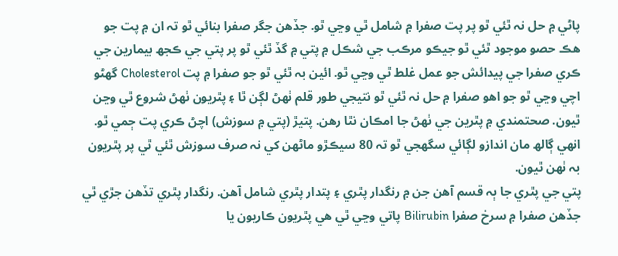پاڻي ۾ حل نہ ٿئي ٿو پر پت صفرا ۾ شامل ٿي وڃي ٿو. جڏھن جگر صفرا بنائي ٿو تہ ان ۾ پت جو ھڪ حصو موجود ٿئي ٿو جيڪو مرڪب جي شڪل ۾ پتي ۾ گڏ ٿئي ٿو پر پتي جي ڪجھ بيمارين جي ڪري صفرا جي پيدائش جو عمل غلط ٿي وڃي ٿو. ائين بہ ٿئي ٿو جو صفرا ۾ پت Cholesterol گهڻو اچي وڃي ٿو جو اھو صفرا ۾ حل نہ ٿئي ٿو نتيجي طور قلم ٺھڻ لڳن ٿا ۽ پٿريون ٺھڻ شروع ٿي وڃن ٿيون. صحتمندي ۾ پٿرين جي ٺھڻ جا امڪان نٿا رھن. پتيڙ (پتي ۾ سوزش) اچڻ ڪري پت ڄمي ٿو. انهي ڳالھ مان اندازو لڳائي سگهجي ٿو تہ 80 سيڪڙو ماڻهن کي نہ صرف سوزش ٿئي ٿي پر پٿريون بہ ٺھن ٿيون.
پتي جي پٿري جا ٻہ قسم آھن جن ۾ رنگدار پٿري ۽ پتدار پٿري شامل آھن. رنگدار پٿري تڏھن جڙي ٿي جڏھن صفرا ۾ سرخ صفرا Bilirubin پاتي وڃي ٿي ھي پٿريون ڪاريون يا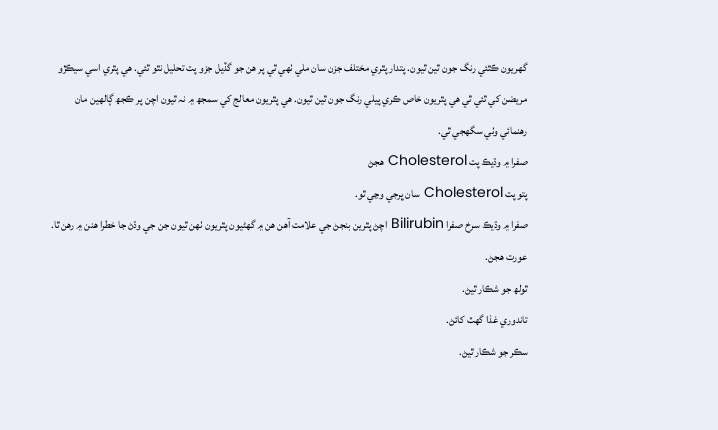گھريون ڪٿئي رنگ جون ٿين ٿيون. پتدار پٿري مختلف جزن سان ملي ٺھي ٿي پر ھن جو گڏيل جزو پت تحليل نٿو ٿئي. ھي پٿري اسي سيڪڙو مريضن کي ٿئي ٿي ھي پٿريون خاص ڪري پيلي رنگ جون ٿين ٿيون. ھي پٿريون معالج کي سمجھ ۾ نہ ٿيون اچن پر ڪجھ ڳالهين مان رھنمائي وٺي سگهجي ٿي.
صفرا ۾ وڌيڪ پت Cholesterol ھجڻ
پتو پت Cholesterol سان ڀرجي وڃي ٿو.
صفرا ۾ وڌيڪ سرخ صفرا Bilirubin اچڻ پٿرين بنجڻ جي علامت آھن ھن ۾ گهڻيون پٿريون ٺھن ٿيون جن جي وڌڻ جا خطرا ھنن ۾ رھن ٿا.
عورت ھجڻ.
ٿولھ جو شڪار ٿيڻ.
تاندوري غذا گهٽ کائڻ.
سڪر جو شڪار ٿيڻ.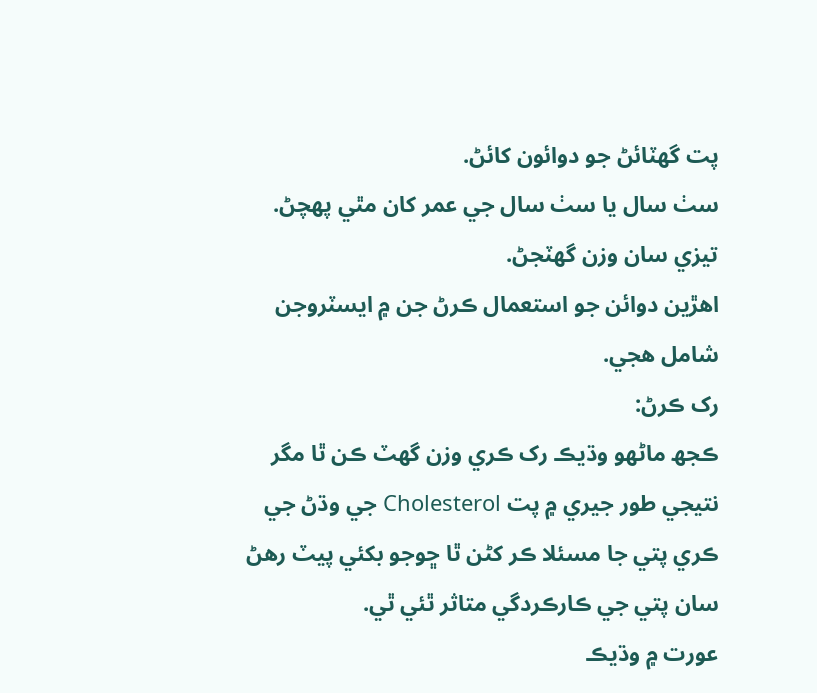پت گهٽائڻ جو دوائون کائڻ.
سٺ سال يا سٺ سال جي عمر کان مٿي پھچڻ.
تيزي سان وزن گهٽجڻ.
اھڙين دوائن جو استعمال ڪرڻ جن ۾ ايسٽروجن شامل ھجي.
رک ڪرڻ:
ڪجھ ماڻهو وڌيڪ رک ڪري وزن گهٽ ڪن ٿا مگر نتيجي طور جيري ۾ پت Cholesterol جي وڌڻ جي ڪري پتي جا مسئلا ڪر کڻن ٿا ڇوجو بکئي پيٽ رھڻ سان پتي جي ڪارڪردگي متاثر ٿئي ٿي.
عورت ۾ وڌيڪ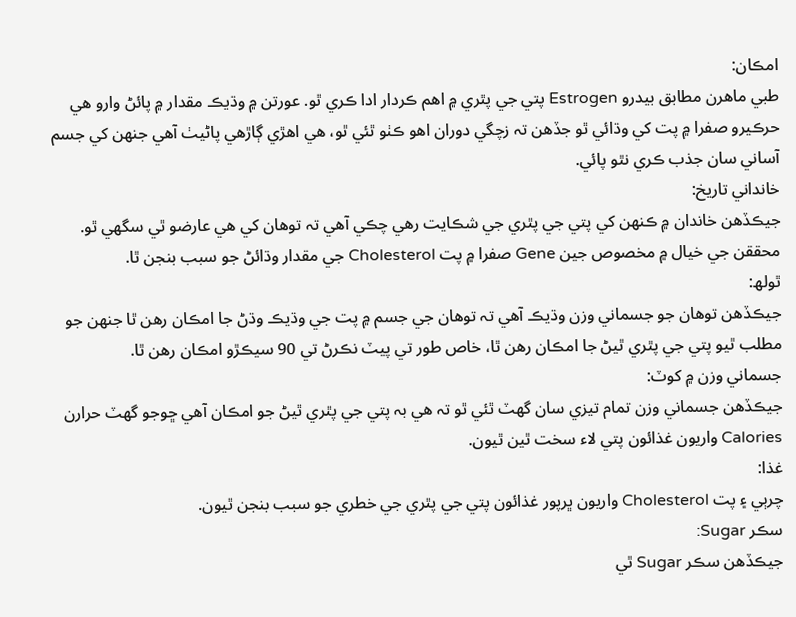امڪان:
طبي ماھرن مطابق بيدرو Estrogen پتي جي پٿري ۾ اھم ڪردار ادا ڪري ٿو. عورتن ۾ وڌيڪ مقدار ۾ پائڻ وارو ھي حرڪيرو صفرا ۾ پت کي وڌائي ٿو جڏھن تہ زچگي دوران اھو ڪٺو ٿئي ٿو، ھي اھڙي ڳاڙھي پاڻيٺ آھي جنھن کي جسم آساني سان جذب ڪري نٿو پائي.
خانداني تاريخ:
جيڪڏھن خاندان ۾ ڪنھن کي پتي جي پٿري جي شڪايت رھي چڪي آھي تہ توھان کي ھي عارضو ٿي سگهي ٿو. محققن جي خيال ۾ مخصوص جين Gene صفرا ۾ پت Cholesterol جي مقدار وڌائڻ جو سبب بنجن ٿا.
ٿولھ:
جيڪڏھن توھان جو جسماني وزن وڌيڪ آھي تہ توھان جي جسم ۾ پت جي وڌيڪ وڌڻ جا امڪان رھن ٿا جنھن جو مطلب ٿيو پتي جي پٿري ٿيڻ جا امڪان رھن ٿا، خاص طور تي پيٽ نڪرڻ تي 90 سيڪڙو امڪان رھن ٿا.
جسماني وزن ۾ کوٽ:
جيڪڏھن جسماني وزن تمام تيزي سان گهٽ ٿئي ٿو تہ ھي بہ پتي جي پٿري ٿيڻ جو امڪان آھي ڇوجو گهٽ حرارن Calories واريون غذائون پتي لاء سخت ٿين ٿيون.
غذا:
چرٻي ۽ پت Cholesterol واريون ڀرپور غذائون پتي جي پٿري جي خطري جو سبب بنجن ٿيون.
سڪر Sugar:
جيڪڏھن سڪر Sugar ٿي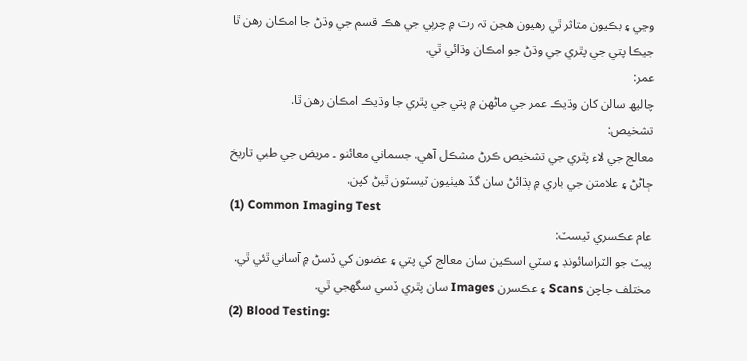وڃي ۽ بڪيون متاثر ٿي رھيون ھجن تہ رت ۾ چرٻي جي ھڪ قسم جي وڌڻ جا امڪان رھن ٿا جيڪا پتي جي پٿري جي وڌڻ جو امڪان وڌائي ٿي.
عمر:
چاليھ سالن کان وڌيڪ عمر جي ماڻهن ۾ پتي جي پٿري جا وڌيڪ امڪان رھن ٿا.
تشخیص:
معالج جي لاء پٿري جي تشخيص ڪرڻ مشڪل آھي. جسماني معائنو ۔ مريض جي طبي تاريخ ڄاڻڻ ۽ علامتن جي باري ۾ ٻڌائڻ سان گڏ ھيٺيون ٽيسٽون ٿيڻ کپن.
(1) Common Imaging Test
عام عڪسري ٽيسٽ:
پيٽ جو الٽراسائونڊ ۽ سٽي اسڪين سان معالج کي پتي ۽ عضون کي ڏسڻ ۾ آساني ٿئي ٿي. مختلف جاچن Scans ۽ عڪسرن Images سان پٿري ڏسي سگهجي ٿي.
(2) Blood Testing: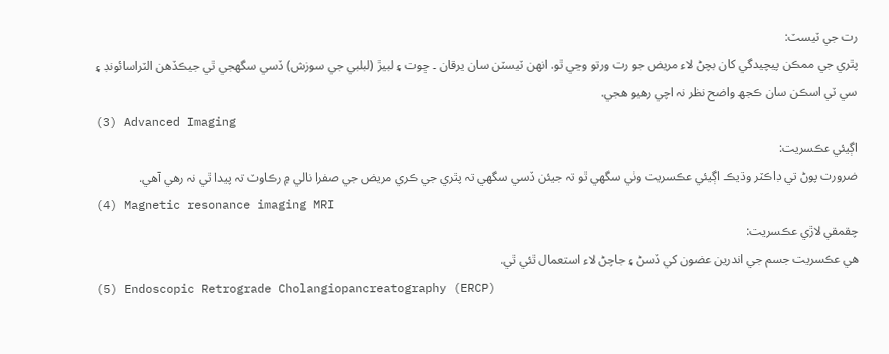رت جي ٽيسٽ:
پٿري جي ممڪن پيچيدگي کان بچڻ لاء مريض جو رت ورتو وڃي ٿو. انهن ٽيسٽن سان يرقان ۔ ڇوت ۽ لبيڙ (لبلبي جي سوزش) ڏسي سگهجي ٿي جيڪڏھن الٽراسائونڊ ۽ سي ٽي اسڪن سان ڪجھ واضح نظر نہ اچي رھيو ھجي.
(3) Advanced Imaging
اڳيئي عڪسريت:
ضرورت پوڻ تي ڊاڪٽر وڌيڪ اڳيئي عڪسريت وٺي سگهي ٿو تہ جيئن ڏسي سگهي تہ پٿري جي ڪري مريض جي صفرا نالي ۾ رڪاوٽ تہ پيدا ٿي نہ رھي آھي.
(4) Magnetic resonance imaging MRI
چقمقي لاڙي عڪسريت:
ھي عڪسريت جسم جي اندرين عضون کي ڏسڻ ۽ جاچڻ لاء استعمال ٿئي ٿي.
(5) Endoscopic Retrograde Cholangiopancreatography (ERCP)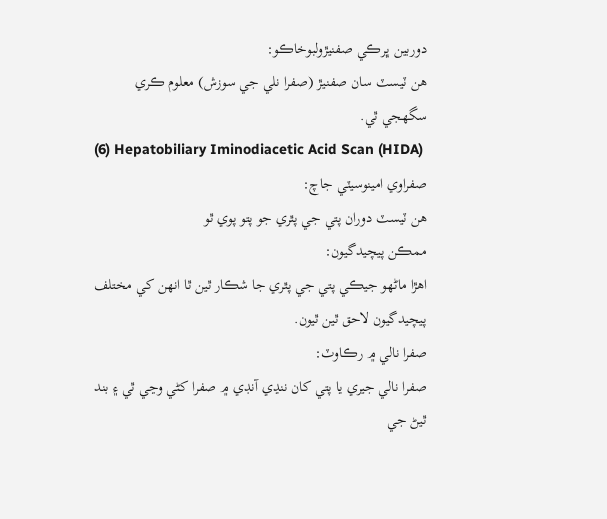دوربين ڀرڪي صفنيڙولبوخاڪو:
ھن ٽيسٽ سان صفنيڙ (صفرا نلي جي سوزش) معلوم ڪري سگهجي ٿي.
(6) Hepatobiliary Iminodiacetic Acid Scan (HIDA)
صفراوي امينوسيٽي جاچ:
ھن ٽيسٽ دوران پتي جي پٿري جو پتو پوي ٿو
ممڪن پيچيدگيون:
اھڙا ماڻهو جيڪي پتي جي پٿري جا شڪار ٿين ٿا انهن کي مختلف پيچيدگيون لاحق ٿين ٿيون.
صفرا نالي ۾ رڪاوٽ:
صفرا نالي جيري يا پتي کان ننڍي آنڊي ۾ صفرا کڻي وڃي ٿي ۽ بند ٿيڻ جي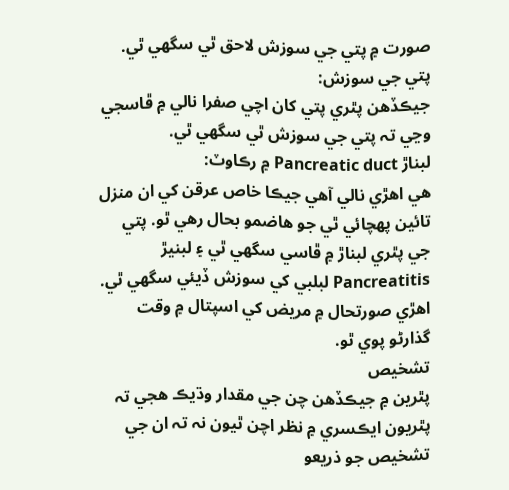صورت ۾ پتي جي سوزش لاحق ٿي سگهي ٿي.
پتي جي سوزش:
جيڪڏھن پٿري پتي کان اچي صفرا نالي ۾ ڦاسجي وڃي تہ پتي جي سوزش ٿي سگهي ٿي.
لبناڙ Pancreatic duct ۾ رڪاوٽ:
ھي اھڙي نالي آھي جيڪا خاص عرقن کي ان منزل تائين پھچائي ٿي جو ھاضمو بحال رھي ٿو. پتي جي پٿري لبناڙ ۾ ڦاسي سگهي ٿي ۽ لبنيڙ Pancreatitis لبلبي کي سوزش ڏيئي سگهي ٿي. اھڙي صورتحال ۾ مريض کي اسپتال ۾ وقت گذارڻو پوي ٿو.
تشخیص
پٿرين ۾ جيڪڏھن چن جي مقدار وڌيڪ ھجي تہ پٿريون ايڪسري ۾ نظر اچن ٿيون نہ تہ ان جي تشخيص جو ذريعو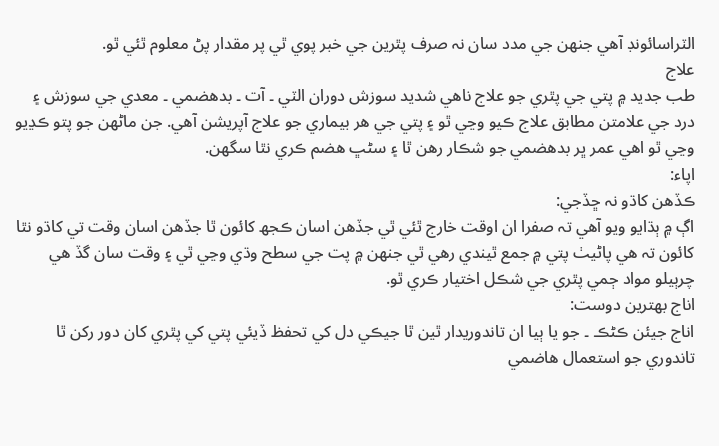الٽراسائونڊ آھي جنھن جي مدد سان نہ صرف پٿرين جي خبر پوي ٿي پر مقدار پڻ معلوم ٿئي ٿو.
علاج
طب جديد ۾ پتي جي پٿري جو علاج ناھي شديد سوزش دوران الٽي ۔ آت ۔ بدھضمي ۔ معدي جي سوزش ۽ درد جي علامتن مطابق علاج ڪيو وڃي ٿو ۽ پتي جي ھر بيماري جو علاج آپريشن آھي. جن ماڻهن جو پتو ڪڍيو وڃي ٿو اھي عمر ڀر بدھضمي جو شڪار رھن ٿا ۽ سڻڀ ھضم ڪري نٿا سگهن.
اپاء:
ڪڏھن کاڌو نہ ڇڏجي:
اڳ ۾ ٻڌايو ويو آھي تہ صفرا ان اوقت خارج ٿئي ٿي جڏھن اسان ڪجھ کائون ٿا جڏھن اسان وقت تي کاڌو نٿا کائون تہ ھي پاڻيٺ پتي ۾ جمع ٿيندي رھي ٿي جنھن ۾ پت جي سطح وڌي وڃي ٿي ۽ وقت سان گڏ ھي چرٻيلو مواد ڄمي پٿري جي شڪل اختيار ڪري ٿو.
اناج بھترين دوست:
اناج جيئن ڪڻڪ ۔ جو يا ٻيا ان تاندوريدار ٿين ٿا جيڪي دل کي تحفظ ڏيئي پتي کي پٿري کان دور رکن ٿا تاندوري جو استعمال ھاضمي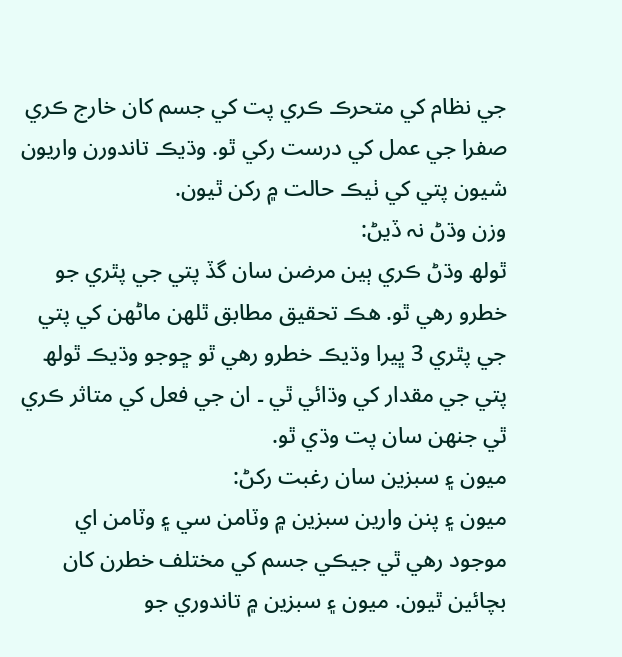جي نظام کي متحرڪ ڪري پت کي جسم کان خارج ڪري صفرا جي عمل کي درست رکي ٿو. وڌيڪ تاندورن واريون شيون پتي کي ٺيڪ حالت ۾ رکن ٿيون.
وزن وڌڻ نہ ڏيڻ:
ٿولھ وڌڻ ڪري ٻين مرضن سان گڏ پتي جي پٿري جو خطرو رھي ٿو. ھڪ تحقيق مطابق ٿلھن ماڻهن کي پتي جي پٿري 3 ڀيرا وڌيڪ خطرو رھي ٿو ڇوجو وڌيڪ ٿولھ پتي جي مقدار کي وڌائي ٿي ۔ ان جي فعل کي متاثر ڪري ٿي جنھن سان پت وڌي ٿو.
ميون ۽ سبزين سان رغبت رکڻ:
ميون ۽ پنن وارين سبزين ۾ وٽامن سي ۽ وٽامن اي موجود رھي ٿي جيڪي جسم کي مختلف خطرن کان بچائين ٿيون. ميون ۽ سبزين ۾ تاندوري جو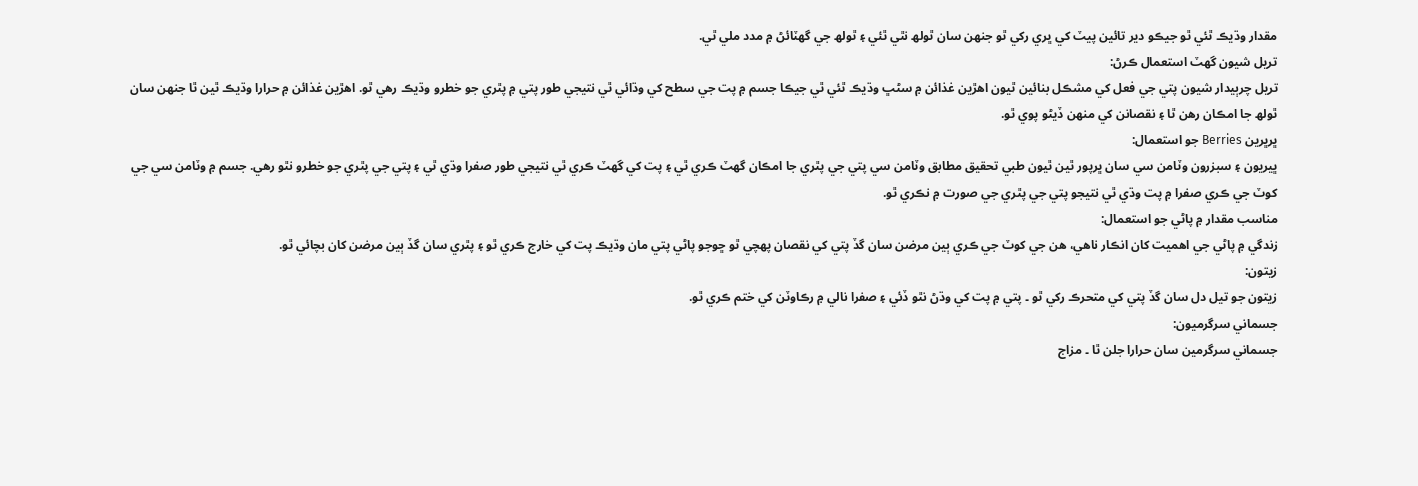مقدار وڌيڪ ٿئي ٿو جيڪو دير تائين پيٽ کي ڀري رکي ٿو جنھن سان ٿولھ نٿي ٿئي ۽ ٿولھ جي گهٽائڻ ۾ مدد ملي ٿي.
تريل شيون گهٽ استعمال ڪرڻ:
تريل چرٻيدار شيون پتي جي فعل کي مشڪل بنائين ٿيون اھڙين غذائن ۾ سڻڀ وڌيڪ ٿئي ٿي جيڪا جسم ۾ پت جي سطح کي وڌائي ٿي نتيجي طور پتي ۾ پٿري جو خطرو وڌيڪ رھي ٿو. اھڙين غذائن ۾ حرارا وڌيڪ ٿين ٿا جنھن سان ٿولھ جا امڪان رھن ٿا ۽ نقصانن کي منھن ڏيڻو پوي ٿو.
ڀرڀرين Berries جو استعمال:
ڀيريون ۽ سبزرون وٽامن سي سان ڀرپور ٿين ٿيون طبي تحقيق مطابق وٽامن سي پتي جي پٿري جا امڪان گهٽ ڪري ٿي ۽ پت کي گهٽ ڪري ٿي نتيجي طور صفرا وڌي ٿي ۽ پتي جي پٿري جو خطرو نٿو رھي. جسم ۾ وٽامن سي جي کوٽ جي ڪري صفرا ۾ پت وڌي ٿي نتيجو پتي جي پٿري جي صورت ۾ نڪري ٿو.
مناسب مقدار ۾ پاڻي جو استعمال:
زندگي ۾ پاڻي جي اھميت کان انڪار ناھي، ھن جي کوٽ جي ڪري ٻين مرضن سان گڏ پتي کي نقصان پھچي ٿو ڇوجو پاڻي پتي مان وڌيڪ پت کي خارج ڪري ٿو ۽ پٿري سان گڏ ٻين مرضن کان بچائي ٿو.
زيتون:
زيتون جو تيل دل سان گڏ پتي کي متحرڪ رکي ٿو ۔ پتي ۾ پت کي وڌڻ نٿو ڏئي ۽ صفرا نالي ۾ رڪاوٽن کي ختم ڪري ٿو.
جسماني سرگرميون:
جسماني سرگرمين سان حرارا جلن ٿا ۔ مزاج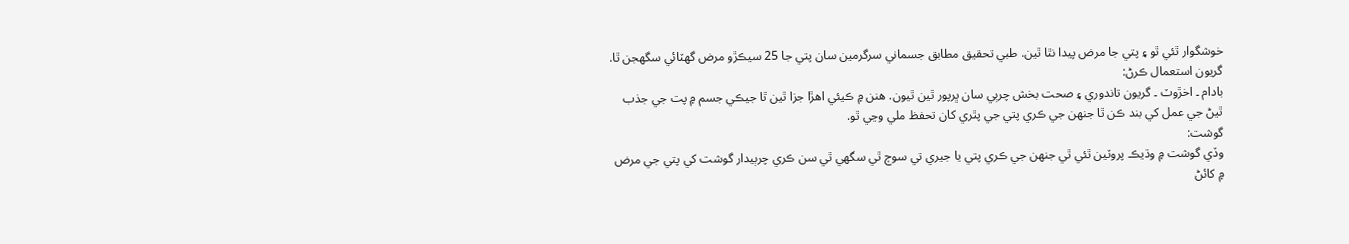خوشگوار ٿئي ٿو ۽ پتي جا مرض پيدا نٿا ٿين. طبي تحقيق مطابق جسماني سرگرمين سان پتي جا 25 سيڪڙو مرض گهٽائي سگهجن ٿا.
گريون استعمال ڪرڻ:
بادام ۔ اخڙوٽ ۔ گريون تاندوري ۽ صحت بخش چرٻي سان ڀرپور ٿين ٿيون. ھنن ۾ ڪيئي اھڙا جزا ٿين ٿا جيڪي جسم ۾ پت جي جذب ٿيڻ جي عمل کي بند ڪن ٿا جنھن جي ڪري پتي جي پٿري کان تحفظ ملي وڃي ٿو.
گوشت:
وڏي گوشت ۾ وڌيڪ پروٽين ٿئي ٿي جنھن جي ڪري پتي يا جيري تي سوڄ ٿي سگهي ٿي سن ڪري چرٻيدار گوشت کي پتي جي مرض ۾ کائڻ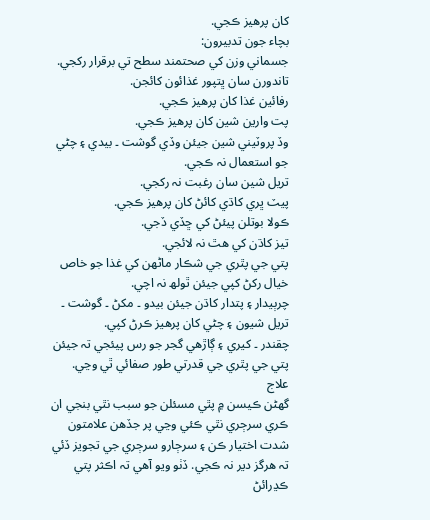کان پرھيز ڪجي.
بچاء جون تدبيرون:
جسماني وزن کي صحتمند سطح تي برقرار رکجي.
تاندورن سان ڀتپور غذائون کائجن.
رفائين غذا کان پرھيز ڪجي.
پت وارين شين کان پرھيز ڪجي.
وڏ پروٽيني شين جيئن وڏي گوشت ۔ بيدي ۽ چڻي جو استعمال نہ ڪجي.
تريل شين سان رغبت نہ رکجي.
پيٽ ڀري کاڌي کائڻ کان پرھيز ڪجي.
ڪولا بوتلن پيئڻ کي ڇڏي ڏجي.
تيز کاڌن کي ھٿ نہ لائجي.
پتي جي پٿري جي شڪار ماڻهن کي غذا جو خاص خيال رکڻ کپي جيئن ٿولھ نہ اچي.
چرٻيدار ۽ پتدار کاڌن جيئن بيدو ۔ مکڻ ۔ گوشت ۔ تريل شيون ۽ چڻي کان پرھيز ڪرڻ کپي.
چقندر ۔ کيري ۽ ڳاڙھي گجر جو رس پيئجي تہ جيئن پتي جي پٿري جي قدرتي طور صفائي ٿي وڃي.
علاج
گهڻن ڪيسن ۾ پٿي مسئلن جو سبب نٿي بنجي ان ڪري سرڄري نٿي ڪئي وڃي پر جڏھن علامتون شدت اختيار ڪن ۽ سرڄارو سرڄري جي تجويز ڏئي تہ ھرگز دير نہ ڪجي. ڏٺو ويو آھي تہ اڪثر پتي ڪڍرائڻ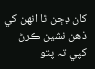کان ڊڄن ٿا انهن کي ذھن نشين ڪرڻ کپي تہ پتو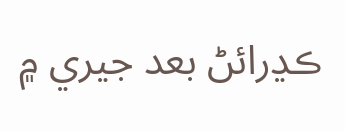ڪڍرائڻ بعد جيري ۾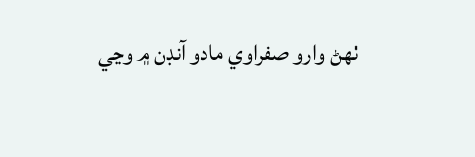ٺھڻ وارو صفراوي مادو آنڊن ۾ وڃي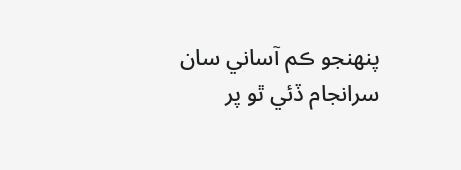پنھنجو ڪم آساني سان سرانجام ڏئي ٿو پر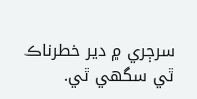سرڄري ۾ دير خطرناڪ ٿي سگهي ٿي.